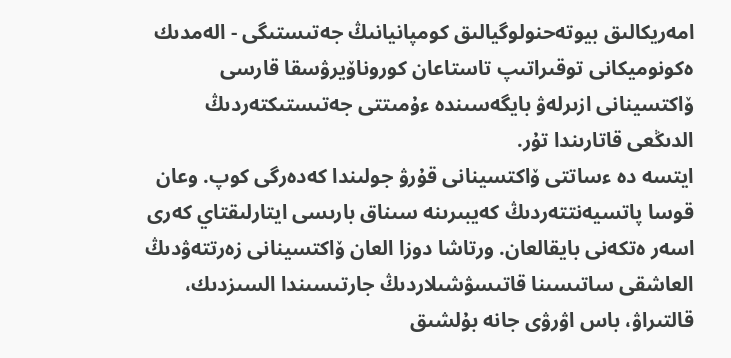امەريكالىق بيوتەحنولوگيالىق كومپانيانىڭ جەتىستىگى - الەمدىك ەكونوميكانى توقىراتىپ تاستاعان كوروناۆيرۋسقا قارسى ۆاكتسينانى ازىرلەۋ بايگەسىندە ءۇمىتتى جەتىستىكتەردىڭ الدىڭعى قاتارىندا تۇر.
ايتسە دە ءساتتى ۆاكتسينانى قۇرۋ جولىندا كەدەرگى كوپ. وعان قوسا پاتسيەنتتەردىڭ كەيبىرىنە سىناق بارىسى ايتارلىقتاي كەرى اسەر ەتكەنى بايقالعان. ورتاشا دوزا العان ۆاكتسينانى زەرتتەۋدىڭ العاشقى ساتىسىنا قاتىسۋشىلاردىڭ جارتىسىندا السىزدىك، قالتىراۋ، باس اۋرۋى جانە بۇلشىق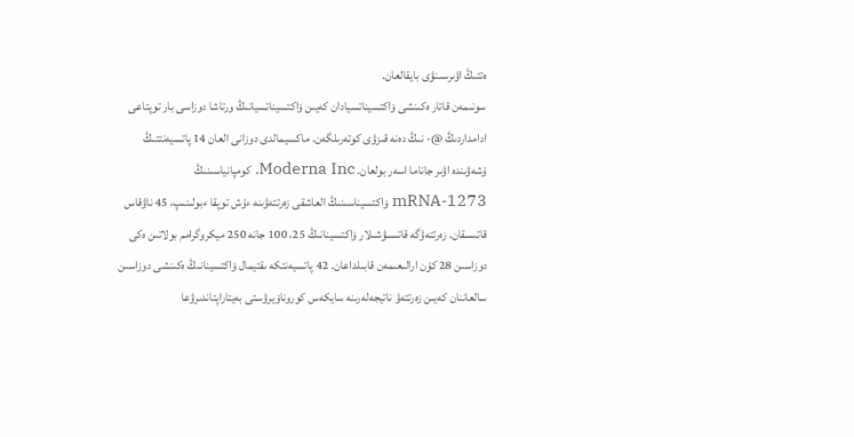ەتتىڭ اۋىرسىنۋى بايقالعان.
سونىمەن قاتار ەكىنشى ۆاكتسيناتسيادان كەيىن ۆاكتسيناتسيانىڭ ورتاشا دوزاسى بار توپتاعى ادامداردىڭ @- نىڭ دەنە قىزۋى كوتەرىلگەن. ماكسيمالدى دوزانى العان 14 پاتسيەنتتىڭ ۇشەۋىندە اۋىر جاناما اسەر بولعان. Moderna Inc. كومپانياسىنىڭ mRNA-1273 ۆاكتسيناسىنىڭ العاشقى زەرتتەۋىنە ءۇش توپقا ءبولىنىپ، 45 ناۋقاس قاتىسقان. زەرتتەۋگە قاتىسۋشىلار ۆاكتسينانىڭ 25، 100 جانە 250 ميكروگرامم بولاتىن ەكى دوزاسىن 28 كۇن ارالىعىمەن قابىلداعان. 42 پاتسيەنتكە ىقتيمال ۆاكتسينانىڭ ەكىنشى دوزاسىن سالعاننان كەيىن زەرتتەۋ ناتيجەلەرىنە سايكەس كوروناۆيرۋستى بەيتاراپتاندىرۋعا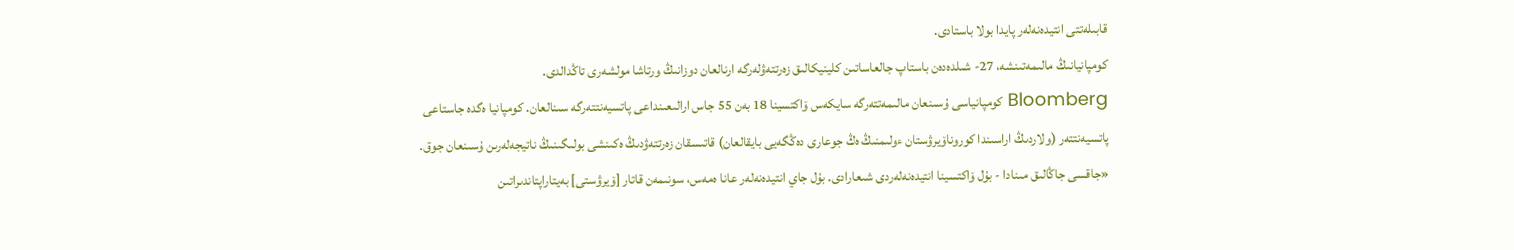قابىلەتتى انتيدەنەلەر پايدا بولا باستادى.
كومپانيانىڭ مالىمەتىنشە، 27- شىلدەدەن باستاپ جالعاساتىن كلينيكالىق زەرتتەۋلەرگە ارنالعان دوزانىڭ ورتاشا مولشەرى تاڭدالدى.
Bloomberg كومپانياسى ۇسىنعان مالىمەتتەرگە سايكەس ۆاكتسينا 18 بەن 55 جاس ارالىعىنداعى پاتسيەنتتەرگە سىنالعان. كومپانيا ەگدە جاستاعى پاتسيەنتتەر (ولاردىڭ اراسىندا كوروناۆيرۋستان ءولىمنىڭ ەڭ جوعارى دەڭگەيى بايقالعان) قاتىسقان زەرتتەۋدىڭ ەكىنشى بولىگىنىڭ ناتيجەلەرىن ۇسىنعان جوق.
«جاقسى جاڭالىق مىنادا - بۇل ۆاكتسينا انتيدەنەلەردى شىعارادى. بۇل جاي انتيدەنەلەر عانا ەمەس، سونىمەن قاتار [ۆيرۋستى] بەيتاراپتاندىراتىن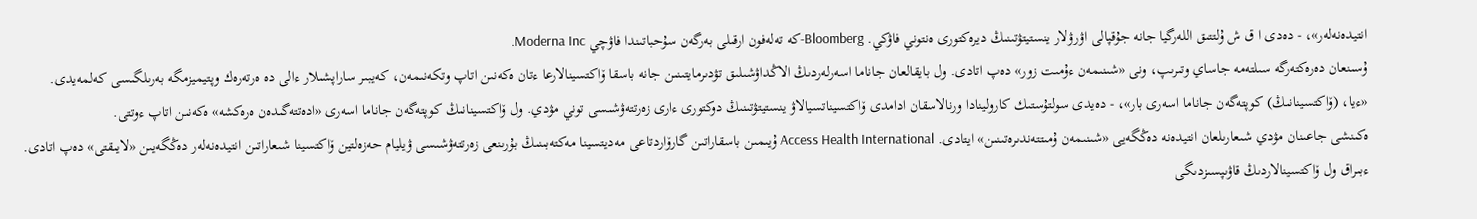انتيدەنەلەر»، - دەدى ا ق ش ۇلتتىق اللەرگيا جانە جۇقپالى اۋرۋلار ينستيتۋتىنىڭ ديرەكتورى ەنتوني فاۋكي. Bloomberg-كە تەلەفون ارقىلى بەرگەن سۇحباتىندا فاۋچي Moderna Inc.
ۇسىنعان دەرەكتەرگە سىلتەمە جاساي وتىرىپ، ونى «شىنىمەن ءۇمىت زور» دەپ اتادى. ول بايقالعان جاناما اسەرلەردىڭ الاڭداۋشىلىق تۋدىرمايتىنىن جانە باسقا ۆاكتسينالارعا ءتان ەكەنىن اتاپ وتكەنىمەن، كەيبىر ساراپشىلار ءالى دە ەرتەرەك وپتيميزمگە بەرىلگىسى كەلمەيدى.
«ءيا، (ۆاكتسينانىڭ) كوپتەگەن جاناما اسەرى بار»، - دەيدى سولتۇستىك كارولينادا ورنالاسقان ادامدى ۆاكتسيناتسيالاۋ ينستيتۋتىنىڭ دوكتورى ءارى زەرتتەۋشىسى توني مۋدي. ول ۆاكتسينانىڭ كوپتەگەن جاناما اسەرى «ادەتتەگىدەن ەرەكشە» ەكەنىن اتاپ ءوتتى.
ەكىنشى جاعىنان مۋدي شىعارىلعان انتيدەنە دەڭگەيى «شىنىمەن ۇمىتتەندىرەتىنىن» ايتادى. Access Health International ۇيىمىن باسقاراتىن گارۆاردتاعى مەديتسينا مەكتەبىنىڭ بۇرىنعى زەرتتەۋشىسى ۋيليام حەزەلتين ۆاكتسينا شىعاراتىن انتيدەنەلەر دەڭگەيىن «لايىقتى» دەپ اتادى.
ءبىراق ول ۆاكتسينالاردىڭ قاۋىپسىزدىگى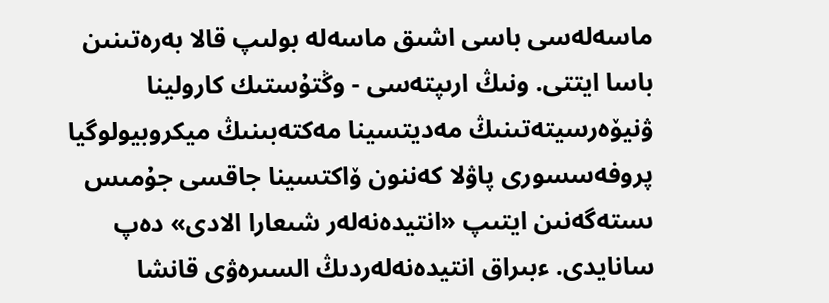ماسەلەسى باسى اشىق ماسەلە بولىپ قالا بەرەتىنىن باسا ايتتى. ونىڭ ارىپتەسى - وڭتۇستىك كارولينا ۋنيۆەرسيتەتىنىڭ مەديتسينا مەكتەبىنىڭ ميكروبيولوگيا پروفەسسورى پاۋلا كەننون ۆاكتسينا جاقسى جۇمىس ىستەگەنىن ايتىپ «انتيدەنەلەر شىعارا الادى» دەپ سانايدى. ءبىراق انتيدەنەلەردىڭ السىرەۋى قانشا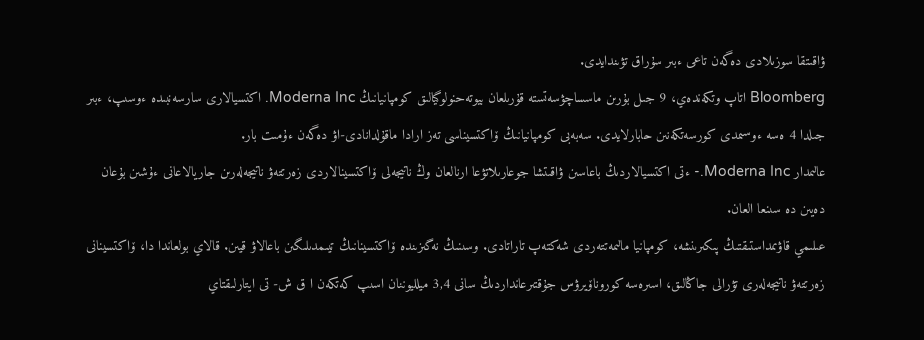ۋاقىتقا سوزىلادى دەگەن تاعى ءبىر سۇراق تۋىندايدى.
Bloomberg اتاپ وتكەندەي، 9 جىل بۇرىن ماسساچۋسەتستە قۇرىلعان بيوتەحنولوگيالىق كومپانيانىڭ Moderna Inc. اكتسيالارى سارسەنبىدە ءوسىپ، ءبىر جىلدا 4 ەسە ءوسىمدى كورسەتكەنىن حابارلايدى. سەبەبى كومپانيانىڭ ۆاكتسيناسى تەز ارادا ماقۇلدانادى-اۋ دەگەن ءۇمىت بار.
عالىمدار Moderna Inc.- ءتى اكتسيالاردىڭ باعاسىن ۋاقىتشا جوعارىلاتۋعا ارنالعان وڭ ناتيجەلى ۆاكتسينالاردى زەرتتەۋ ناتيجەلەرىن جاريالاعانى ءۇشىن بۇعان دەيىن دە سىنعا العان.
عىلىمي قاۋىمداستىقتىڭ پىكىرىنشە، كومپانيا مالىمەتتەردى شەكتەپ تاراتادى. وسىنىڭ نەگىزىندە ۆاكتسينانىڭ تيىمدىلىگىن باعالاۋ قيىن. قالاي بولعاندا دا، ۆاكتسينانى زەرتتەۋ ناتيجەلەرى تۋرالى جاڭالىق، اسىرەسە كوروناۆيرۋس جۇقتىرعانداردىڭ سانى 3,4 ميلليوننان اسىپ كەتكەن ا ق ش- تى ايتارلىقتاي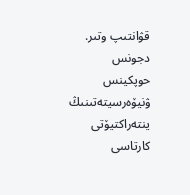قۋانتىپ وتىر.
دجونس حوپكينس ۋنيۆەرسيتەتىنىڭ ينتەراكتيۆتى كارتاسى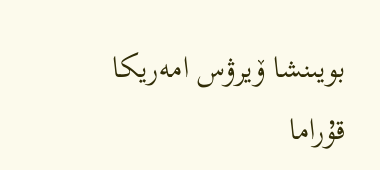بويىنشا ۆيرۋس امەريكا قۇراما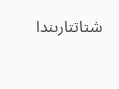شتاتتارىندا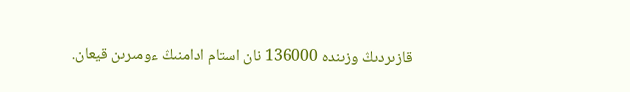قازىردىڭ وزىندە 136000 نان استام ادامنىڭ ءومىرىن قيعان.